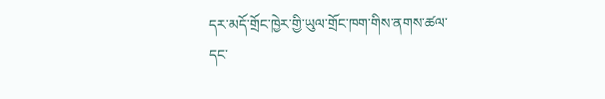དར་མདོ་གྲོང་ཁྱེར་གྱི་ཡུལ་གྲོང་ཁག་གིས་ནགས་ཚལ་དང་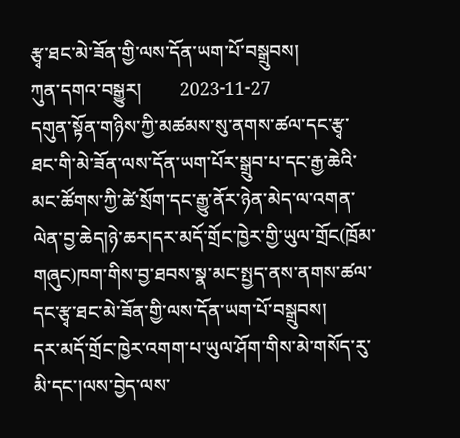རྩྭ་ཐང་མེ་ཟོན་གྱི་ལས་དོན་ཡག་པོ་བསྒྲུབས།
ཀུན་དགའ་བསྒྱུར།        2023-11-27
དགུན་སྟོན་གཉིས་ཀྱི་མཚམས་སུ་ནགས་ཚལ་དང་རྩྭ་ཐང་གི་མེ་ཟོན་ལས་དོན་ཡག་པོར་སྒྲུབ་པ་དང་རྒྱ་ཆེའི་མང་ཚོགས་ཀྱི་ཚེ་སྲོག་དང་རྒྱུ་ནོར་ཉེན་མེད་ལ་འགན་ལེན་བྱ་ཆེད།ཉེ་ཆར།དར་མདོ་གྲོང་ཁྱེར་གྱི་ཡུལ་གྲོང(ཁྲོམ་གཞུང)ཁག་གིས་བྱ་ཐབས་སྣ་མང་སྤྱད་ནས་ནགས་ཚལ་དང་རྩྭ་ཐང་མེ་ཟོན་གྱི་ལས་དོན་ཡག་པོ་བསྒྲུབས།
དར་མདོ་གྲོང་ཁྱེར་འགག་པ་ཡུལ་ཤོག་གིས་མེ་གསོད་རུ་མི་དང་།ལས་བྱེད་ལས་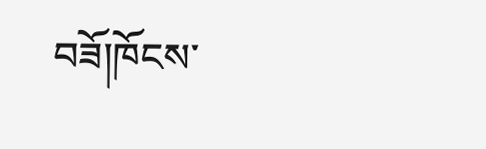བཟོ།ཁོངས་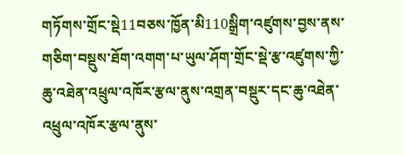གཏོགས་གྲོང་སྡེ11བཅས་ཁྱོན་མི110སྒྲིག་འཛུགས་བྱས་ནས་གཅིག་བསྡུས་ཐོག་འགག་པ་ཡུལ་ཤོག་གྲོང་སྡེ་རྩ་འཛུགས་ཀྱི་ཆུ་འཐེན་འཕྲུལ་འཁོར་རྩལ་ནུས་འགྲན་བསྡུར་དང་ཆུ་འཐེན་འཕྲུལ་འཁོར་རྩལ་ནུས་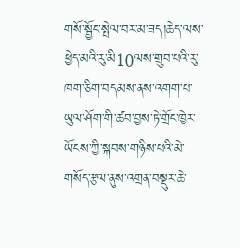གསོ་སྦྱོང་སྤེལ་བར་མ་ཟད།ཆེད་ལས་ཕྱེད་མའི་རུ་མི10ལས་གྲུབ་པའི་རུ་ཁག་ཅིག་བདམས་ནས་འགག་པ་ཡུལ་ཤོག་གི་ཚབ་བྱས་ཏེ་གྲོང་ཁྱེར་ཡོངས་ཀྱི་སྐབས་གཉིས་པའི་མེ་གསོད་རྩལ་ནུས་འགྲན་བསྡུར་ཆེ་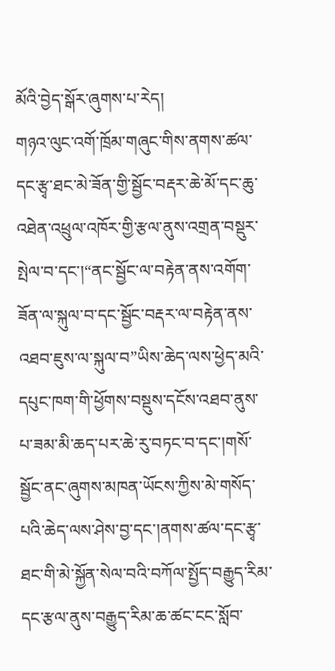མོའི་བྱེད་སྒོར་ཞུགས་པ་རེད།
གཉའ་ལུང་འགོ་ཁྲོམ་གཞུང་གིས་ནགས་ཚལ་དང་རྩྭ་ཐང་མེ་ཟོན་གྱི་སྦྱོང་བརྡར་ཆེ་མོ་དང་ཆུ་འཐེན་འཕྲུལ་འཁོར་གྱི་རྩལ་ནུས་འགྲན་བསྡུར་སྤེལ་བ་དང་།“ནང་སྦྱོང་ལ་བརྟེན་ནས་འགོག་ཟོན་ལ་སྐུལ་བ་དང་སྦྱོང་བརྡར་ལ་བརྟེན་ནས་འཐབ་ཇུས་ལ་སྐུལ་བ”ཡིས་ཆེད་ལས་ཕྱེད་མའི་དཔུང་ཁག་གི་ཕྱོགས་བསྡུས་དངོས་འཐབ་ནུས་པ་ཟམ་མི་ཆད་པར་ཆེ་རུ་བཏང་བ་དང་།གསོ་སྦྱོང་ནང་ཞུགས་མཁན་ཡོངས་ཀྱིས་མེ་གསོད་པའི་ཆེད་ལས་ཤེས་བྱ་དང་།ནགས་ཚལ་དང་རྩྭ་ཐང་གི་མེ་སྐྱོན་སེལ་བའི་བཀོལ་སྤྱོད་བརྒྱུད་རིམ་དང་རྩལ་ནུས་བརྒྱུད་རིམ་ཆ་ཚང་ངང་སློབ་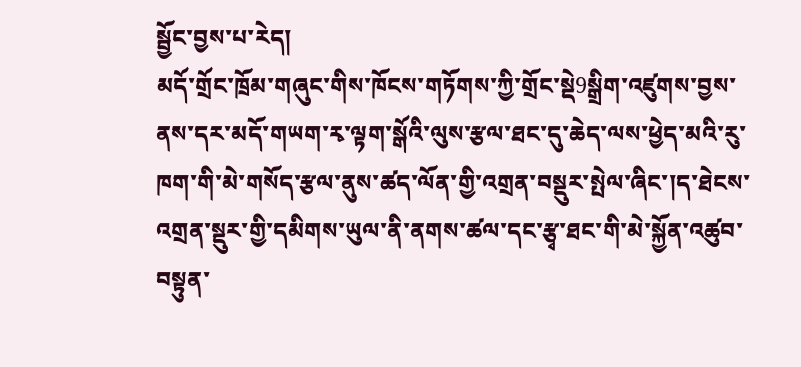སྦྱོང་བྱས་པ་རེད།
མདོ་གྲོང་ཁྲོམ་གཞུང་གིས་ཁོངས་གཏོགས་ཀྱི་གྲོང་སྡེ9སྒྲིག་འཛུགས་བྱས་ནས་དར་མདོ་གཡག་རྭ་ལྟག་སྒོའི་ལུས་རྩལ་ཐང་དུ་ཆེད་ལས་ཕྱེད་མའི་རུ་ཁག་གི་མེ་གསོད་རྩལ་ནུས་ཚད་ལོན་གྱི་འགྲན་བསྡུར་སྤེལ་ཞིང་།ད་ཐེངས་འགྲན་སྡུར་གྱི་དམིགས་ཡུལ་ནི་ནགས་ཚལ་དང་རྩྭ་ཐང་གི་མེ་སྐྱོན་འཚུབ་བསྟུན་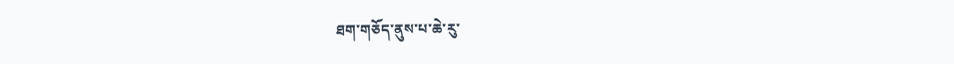ཐག་གཅོད་ནུས་པ་ཆེ་རུ་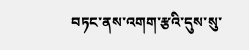བཏང་ནས་འགག་རྩའི་དུས་སུ་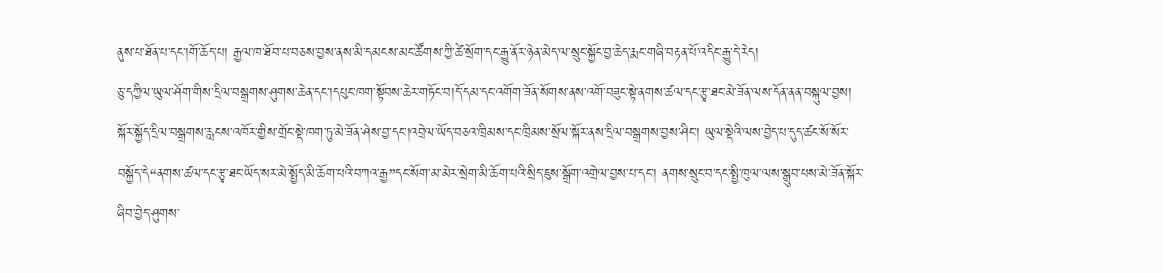ནུས་པ་ཐོན་པ་དང་།གོ་ཆོད་པ། རྒྱལ་ཁ་ཐོབ་པ་བཅས་བྱས་ནས་མི་དམངས་མང་ཚོགས་ཀྱི་ཚེ་སྲོག་དང་རྒྱུ་ནོར་ཉེན་མེད་ལ་སྲུང་སྐྱོང་བྱ་ཆེད་རྨང་གཞི་བརྟན་པོ་འདིང་རྒྱུ་དེ་རེད།
ཅུ་དཀྱིལ་ཡུལ་ཤོག་གིས་དྲིལ་བསྒྲགས་ཤུགས་ཆེན་དང་།དཔུང་ཁག་སྟོབས་ཆེར་གཏོང་བ།དོ་དམ་དང་འགོག་ཟོན་སོགས་ནས་འགོ་བཟུང་སྟེ་ནགས་ཚལ་དང་རྩྭ་ཐང་མེ་ཟོན་ལས་དོན་ནན་བསྐུལ་བྱས། སྐོར་སྐྱོད་དྲིལ་བསྒྲགས་རླངས་འཁོར་གྱིས་གྲོང་སྡེ་ཁག་ཏུ་མེ་ཟོན་ཤེས་བྱ་དང་།འབྲེལ་ཡོད་བཅའ་ཁྲིམས་དང་ཁྲིམས་སྲོལ་སྐོར་ནས་དྲིལ་བསྒྲགས་བྱས་ཤིང་། ཡུལ་སྡེའི་ལས་བྱེད་པ་དུད་ཚང་སོ་སོར་བསྐྱོད་དེ“ནགས་ཚལ་དང་རྩྭ་ཐང་ཡོད་སར་མེ་སྤྱོད་མི་ཆོག་པའི་བཀའ་རྒྱ”དང་སོག་མ་མེར་སྲེག་མི་ཆོག་པའི་སྲིད་ཇུས་སྒྲོག་འགྲེལ་བྱས་པ་དང་། ནགས་སྲུང་བ་དང་སྤྱི་ཁུལ་ལས་སྒྲུབ་པས་མེ་ཟོན་སྐོར་ཞིབ་བྱེད་ཤུགས་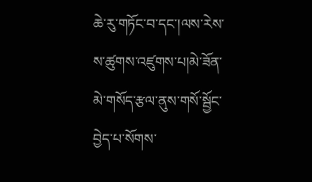ཆེ་རུ་གཏོང་བ་དང་།ལས་རེས་ས་ཚུགས་འཛུགས་པ།མེ་ཟོན་མེ་གསོད་རྩལ་ནུས་གསོ་སྦྱོང་བྱེད་པ་སོགས་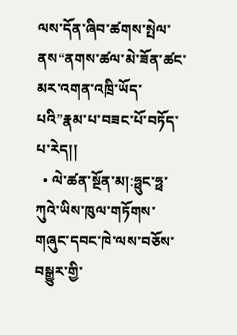ལས་དོན་ཞིབ་ཚགས་སྤེལ་ནས“ནགས་ཚལ་མེ་ཟོན་ཚང་མར་འགན་འཁྲི་ཡོད་པའི”རྣམ་པ་བཟང་པོ་བཏོད་པ་རེད།།
  • ལེ་ཚན་སྔོན་མ།:ཧྥུང་ཧྥ་ཀུའེ་ཡིས་ཁུལ་གཏོགས་གཞུང་དབང་ཁེ་ལས་བཅོས་བསྒྱུར་གྱི་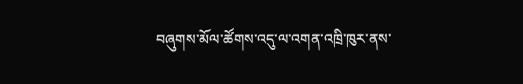བཞུགས་མོལ་ཚོགས་འདུ་ལ་འགན་འཁྲི་ཁུར་ནས་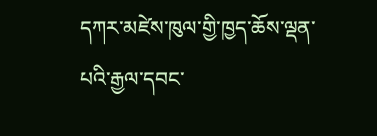དཀར་མཛེས་ཁུལ་གྱི་ཁྱད་ཆོས་ལྡན་པའི་རྒྱལ་དབང་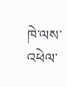ཁེ་ལས་འཕེལ་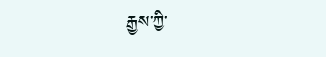རྒྱས་ཀྱི་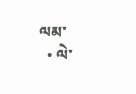ལམ་
  • ལེ་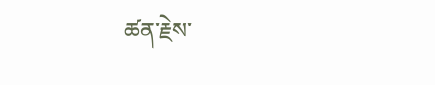ཚན་རྗེས་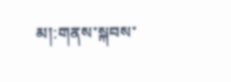མ།:གནས་སྐབས་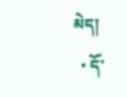མེད།
  • དོ་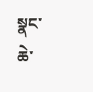སྣང་ཆེ་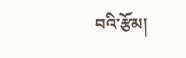བའི་རྩོམ།